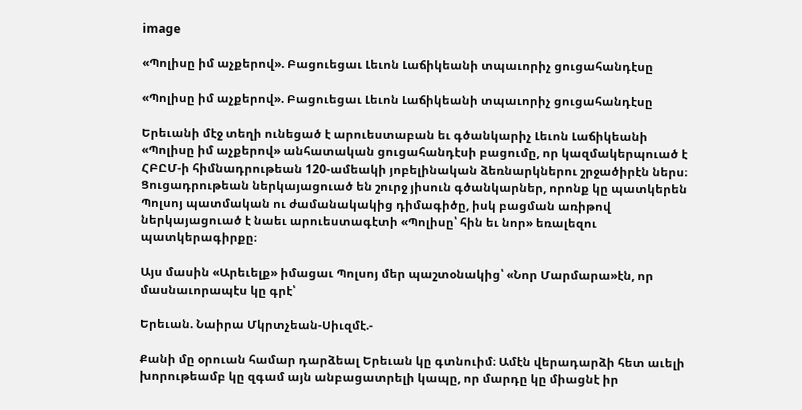image

«Պոլիսը իմ աչքերով». Բացուեցաւ Լեւոն Լաճիկեանի տպաւորիչ ցուցահանդէսը

«Պոլիսը իմ աչքերով». Բացուեցաւ Լեւոն Լաճիկեանի տպաւորիչ ցուցահանդէսը

Երեւանի մէջ տեղի ունեցած է արուեստաբան եւ գծանկարիչ Լեւոն Լաճիկեանի «Պոլիսը իմ աչքերով» անհատական ցուցահանդէսի բացումը, որ կազմակերպուած է ՀԲԸՄ-ի հիմնադրութեան 120-ամեակի յոբելինական ձեռնարկներու շրջածիրէն ներս։ Ցուցադրութեան ներկայացուած են շուրջ յիսուն գծանկարներ, որոնք կը պատկերեն Պոլսոյ պատմական ու ժամանակակից դիմագիծը, իսկ բացման առիթով ներկայացուած է նաեւ արուեստագէտի «Պոլիսը՝ հին եւ նոր» եռալեզու պատկերագիրքը։

Այս մասին «Արեւելք» իմացաւ Պոլսոյ մեր պաշտօնակից՝ «Նոր Մարմարա»էն, որ մասնաւորապէս կը գրէ՝

Երեւան. Նաիրա Մկրտչեան-Սիւզմէ.-

Քանի մը օրուան համար դարձեալ Երեւան կը գտնուիմ։ Ամէն վերադարձի հետ աւելի խորութեամբ կը զգամ այն անբացատրելի կապը, որ մարդը կը միացնէ իր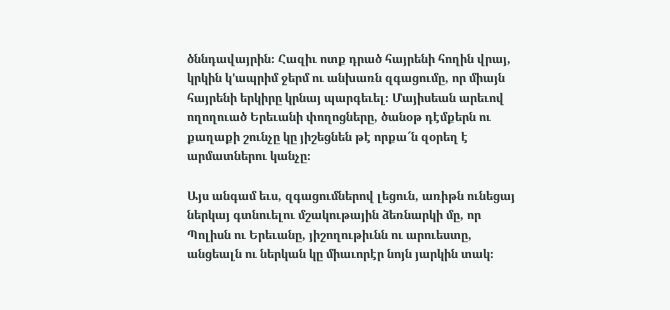ծննդավայրին։ Հազիւ ոտք դրած հայրենի հողին վրայ, կրկին կ'ապրիմ ջերմ ու անխառն զգացումը, որ միայն հայրենի երկիրը կրնայ պարգեւել։ Մայիսեան արեւով ողողուած Երեւանի փողոցները, ծանօթ դէմքերն ու քաղաքի շունչը կը յիշեցնեն թէ որքա՜ն զօրեղ է արմատներու կանչը։

Այս անգամ եւս, զգացումներով լեցուն, առիթն ունեցայ ներկայ գտնուելու մշակութային ձեռնարկի մը, որ Պոլիսն ու Երեւանը, յիշողութիւնն ու արուեստը, անցեալն ու ներկան կը միաւորէր նոյն յարկին տակ։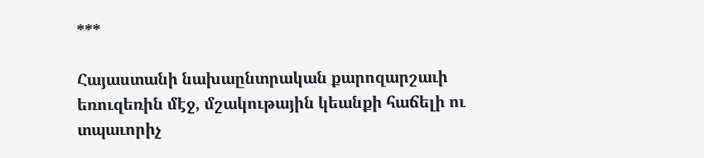***

Հայաստանի նախաընտրական քարոզարշաւի եռուզեռին մէջ, մշակութային կեանքի հաճելի ու տպաւորիչ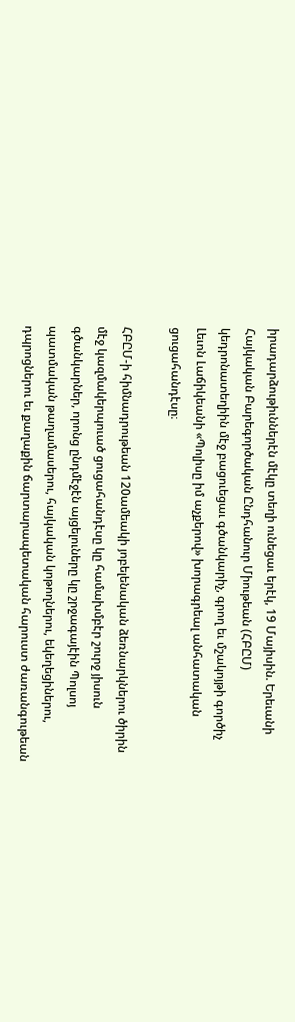իրադարձութիւններէն մէկը տեղի ունեցաւ երէկ, 19 Մայիսին. Երեւանի Հայկական Բարեգործական Ընդհանուր Միութեան (ՀԲԸՄ) կեդրոնատեղիին մէջ բացուեցաւ գծանկարիչ, գրող եւ մշակոյթի գործիչ Լեւոն Լաճիկեանի «Պոլիսը իմ աչքերով» խորագրեալ անհատական ցուցահանդէսը։

ՀԲԸՄ-ի հիմնադրութեան 120ամեակի յոբելենական ձեռնարկներու ծիրին մէջ կազմակերպուած ցուցահանդէսը կը համախմբէր շուրջ յիսուն գծանկարներ, որոնց ընդմէջէն այցելուները կը շրջագայէին Պոլսոյ պատմական թաղամասերու, հայկական կոթողներու, եկեղեցիներու, դպրոցներու եւ քաղաքին ճարտարապետական հարուստ ժառանգութեան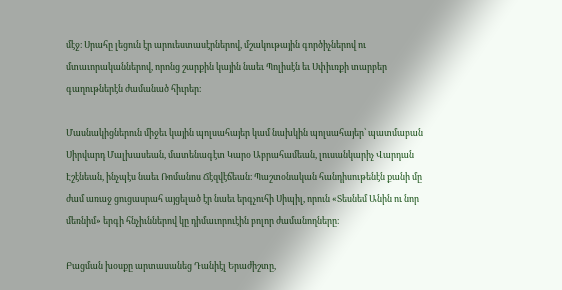մէջ։ Սրահը լեցուն էր արուեստասէրներով, մշակութային գործիչներով ու մտաւորականներով, որոնց շարքին կային նաեւ Պոլիսէն եւ Սփիւռքի տարբեր գաղութներէն ժամանած հիւրեր։

Մասնակիցներուն միջեւ կային պոլսահայեր կամ նախկին պոլսահայեր՝ պատմաբան Սիրվարդ Մալխասեան, մատենագէտ Կարօ Աբրահամեան, լուսանկարիչ Վարդան Էշէնեան, ինչպէս նաեւ Ռոմանոս Ճէզվէճեան։ Պաշտօնական հանդիսութենէն քանի մը ժամ առաջ ցուցասրահ այցելած էր նաեւ երգչուհի Սիպիլ, որուն «Տեսնեմ Անին ու նոր մեռնիմ» երգի հնչիւններով կը դիմաւորուէին բոլոր ժամանողները։

Բացման խօսքը արտասանեց Դանիէլ Երաժիշտը,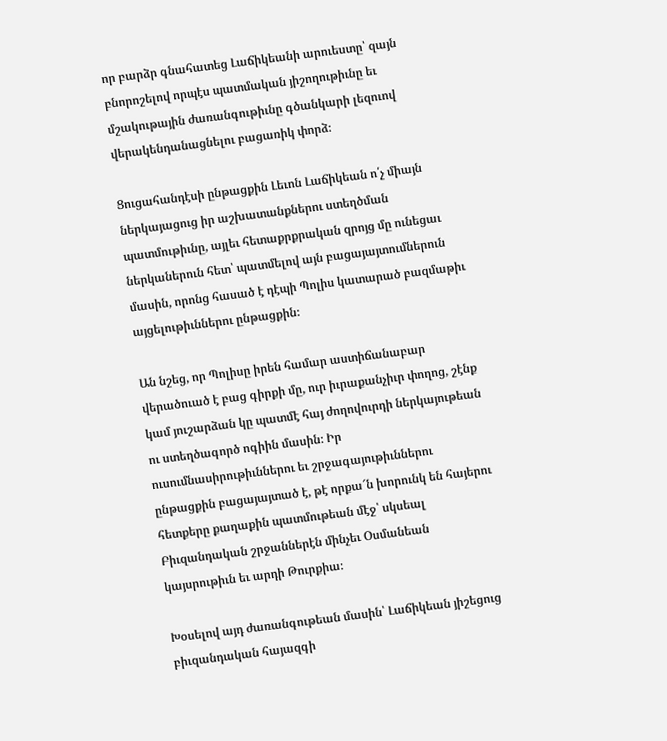որ բարձր գնահատեց Լաճիկեանի արուեստը՝ զայն բնորոշելով որպէս պատմական յիշողութիւնը եւ մշակութային ժառանգութիւնը գծանկարի լեզուով վերակենդանացնելու բացառիկ փորձ։

Ցուցահանդէսի ընթացքին Լեւոն Լաճիկեան ո՛չ միայն ներկայացուց իր աշխատանքներու ստեղծման պատմութիւնը, այլեւ հետաքրքրական զրոյց մը ունեցաւ ներկաներուն հետ՝ պատմելով այն բացայայտումներուն մասին, որոնց հասած է դէպի Պոլիս կատարած բազմաթիւ այցելութիւններու ընթացքին։

Ան նշեց, որ Պոլիսը իրեն համար աստիճանաբար վերածուած է բաց գիրքի մը, ուր իւրաքանչիւր փողոց, շէնք կամ յուշարձան կը պատմէ հայ ժողովուրդի ներկայութեան ու ստեղծագործ ոգիին մասին։ Իր ուսումնասիրութիւններու եւ շրջագայութիւններու ընթացքին բացայայտած է, թէ որքա՜ն խորունկ են հայերու հետքերը քաղաքին պատմութեան մէջ՝ սկսեալ Բիւզանդական շրջաններէն մինչեւ Օսմանեան կայսրութիւն եւ արդի Թուրքիա։

Խօսելով այդ ժառանգութեան մասին՝ Լաճիկեան յիշեցուց բիւզանդական հայազգի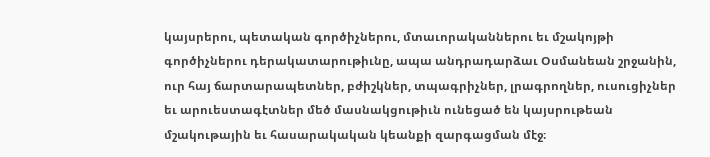կայսրերու, պետական գործիչներու, մտաւորականներու եւ մշակոյթի գործիչներու դերակատարութիւնը, ապա անդրադարձաւ Օսմանեան շրջանին, ուր հայ ճարտարապետներ, բժիշկներ, տպագրիչներ, լրագրողներ, ուսուցիչներ եւ արուեստագէտներ մեծ մասնակցութիւն ունեցած են կայսրութեան մշակութային եւ հասարակական կեանքի զարգացման մէջ։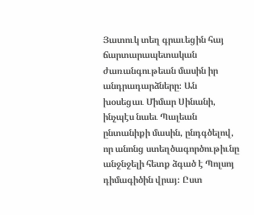Յատուկ տեղ գրաւեցին հայ ճարտարապետական ժառանգութեան մասին իր անդրադարձները։ Ան խօսեցաւ Միմար Սինանի, ինչպէս նաեւ Պալեան ընտանիքի մասին, ընդգծելով, որ անոնց ստեղծագործութիւնը անջնջելի հետք ձգած է Պոլսոյ դիմագիծին վրայ։ Ըստ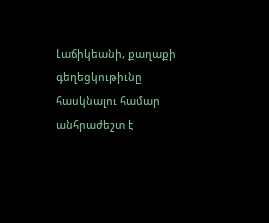Լաճիկեանի, քաղաքի գեղեցկութիւնը հասկնալու համար անհրաժեշտ է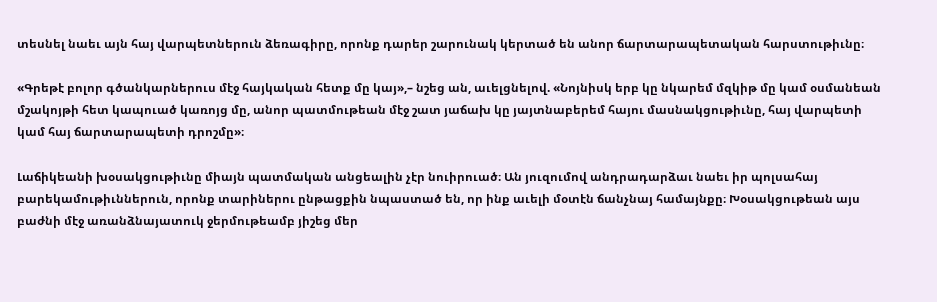տեսնել նաեւ այն հայ վարպետներուն ձեռագիրը, որոնք դարեր շարունակ կերտած են անոր ճարտարապետական հարստութիւնը։

«Գրեթէ բոլոր գծանկարներուս մէջ հայկական հետք մը կայ»,– նշեց ան, աւելցնելով. «Նոյնիսկ երբ կը նկարեմ մզկիթ մը կամ օսմանեան մշակոյթի հետ կապուած կառոյց մը, անոր պատմութեան մէջ շատ յաճախ կը յայտնաբերեմ հայու մասնակցութիւնը, հայ վարպետի կամ հայ ճարտարապետի դրոշմը»։

Լաճիկեանի խօսակցութիւնը միայն պատմական անցեալին չէր նուիրուած։ Ան յուզումով անդրադարձաւ նաեւ իր պոլսահայ բարեկամութիւններուն, որոնք տարիներու ընթացքին նպաստած են, որ ինք աւելի մօտէն ճանչնայ համայնքը։ Խօսակցութեան այս բաժնի մէջ առանձնայատուկ ջերմութեամբ յիշեց մեր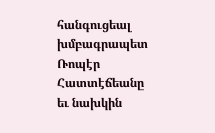հանգուցեալ խմբագրապետ Ռոպէր Հատտէճեանը եւ նախկին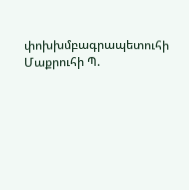փոխխմբագրապետուհի Մաքրուհի Պ.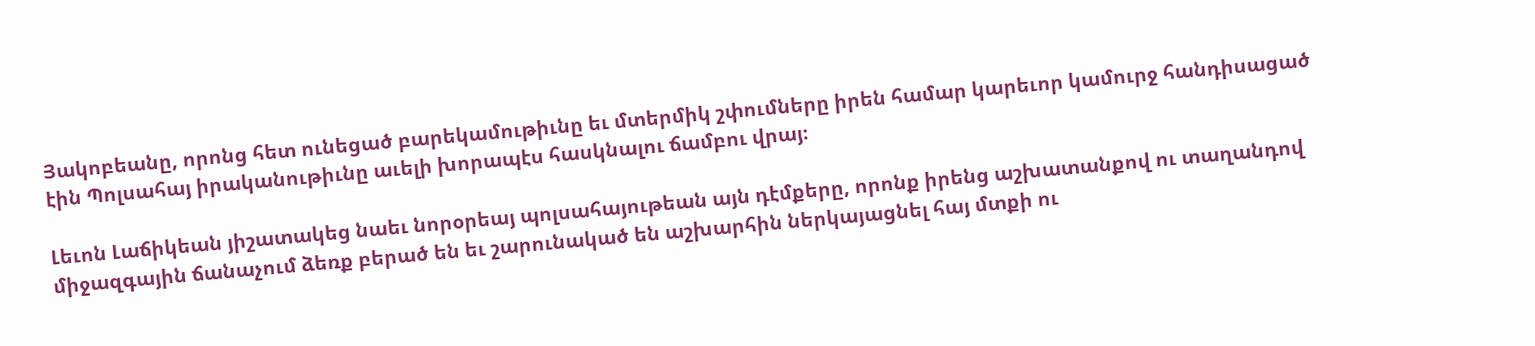Յակոբեանը, որոնց հետ ունեցած բարեկամութիւնը եւ մտերմիկ շփումները իրեն համար կարեւոր կամուրջ հանդիսացած էին Պոլսահայ իրականութիւնը աւելի խորապէս հասկնալու ճամբու վրայ։

Լեւոն Լաճիկեան յիշատակեց նաեւ նորօրեայ պոլսահայութեան այն դէմքերը, որոնք իրենց աշխատանքով ու տաղանդով միջազգային ճանաչում ձեռք բերած են եւ շարունակած են աշխարհին ներկայացնել հայ մտքի ու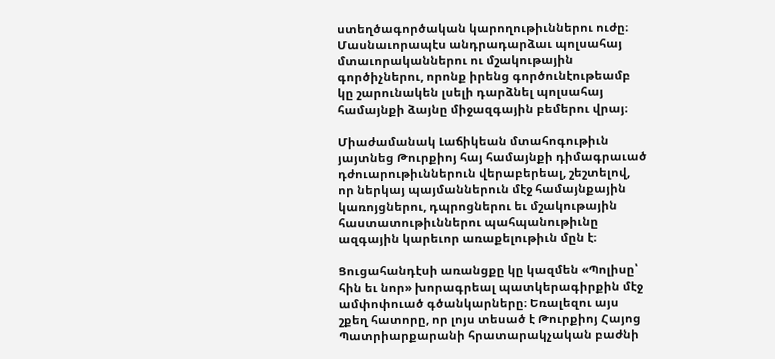ստեղծագործական կարողութիւններու ուժը։ Մասնաւորապէս անդրադարձաւ պոլսահայ մտաւորականներու ու մշակութային գործիչներու, որոնք իրենց գործունէութեամբ կը շարունակեն լսելի դարձնել պոլսահայ համայնքի ձայնը միջազգային բեմերու վրայ։

Միաժամանակ Լաճիկեան մտահոգութիւն յայտնեց Թուրքիոյ հայ համայնքի դիմագրաւած դժուարութիւններուն վերաբերեալ, շեշտելով, որ ներկայ պայմաններուն մէջ համայնքային կառոյցներու, դպրոցներու եւ մշակութային հաստատութիւններու պահպանութիւնը ազգային կարեւոր առաքելութիւն մըն է։

Ցուցահանդէսի առանցքը կը կազմեն «Պոլիսը՝ հին եւ նոր» խորագրեալ պատկերագիրքին մէջ ամփոփուած գծանկարները։ Եռալեզու այս շքեղ հատորը, որ լոյս տեսած է Թուրքիոյ Հայոց Պատրիարքարանի հրատարակչական բաժնի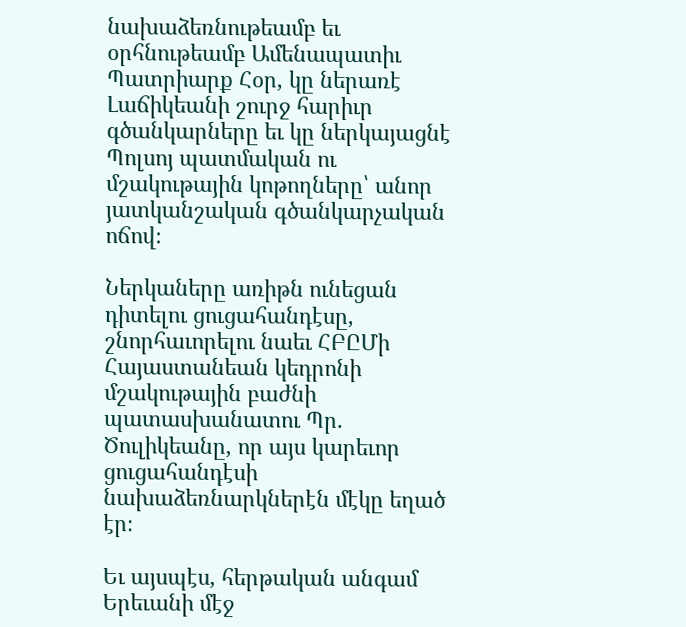նախաձեռնութեամբ եւ օրհնութեամբ Ամենապատիւ Պատրիարք Հօր, կը ներառէ Լաճիկեանի շուրջ հարիւր գծանկարները եւ կը ներկայացնէ Պոլսոյ պատմական ու մշակութային կոթողները՝ անոր յատկանշական գծանկարչական ոճով։

Ներկաները առիթն ունեցան դիտելու ցուցահանդէսը, շնորհաւորելու նաեւ ՀԲԸՄի Հայաստանեան կեդրոնի մշակութային բաժնի պատասխանատու Պր. Ծուլիկեանը, որ այս կարեւոր ցուցահանդէսի նախաձեռնարկներէն մէկը եղած էր։

Եւ այսպէս, հերթական անգամ Երեւանի մէջ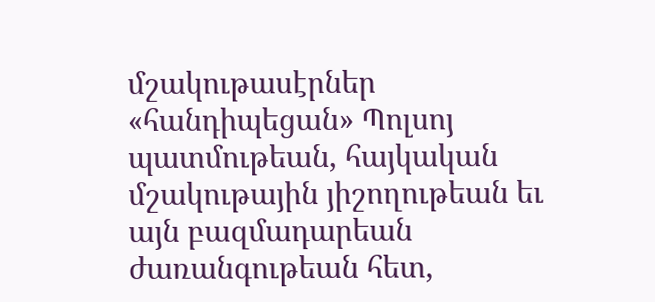մշակութասէրներ «հանդիպեցան» Պոլսոյ պատմութեան, հայկական մշակութային յիշողութեան եւ այն բազմադարեան ժառանգութեան հետ,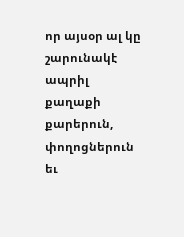որ այսօր ալ կը շարունակէ ապրիլ քաղաքի քարերուն, փողոցներուն եւ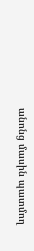անոնց մասին պատմող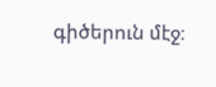գիծերուն մէջ։